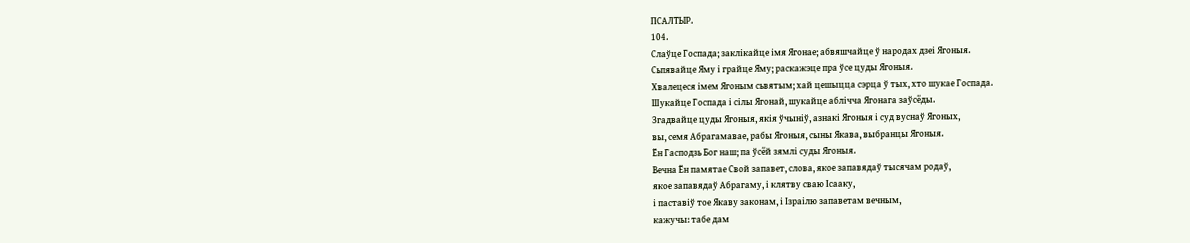ПСАЛТЫР.
104.
Слаўце Госпада; заклікайце імя Ягонае; абвяшчайце ў народах дзеі Ягоныя.
Сьпявайце Яму і грайце Яму; раскажэце пра ўсе цуды Ягоныя.
Хвалецеся імем Ягоным сьвятым; хай цешыцца сэрца ў тых, хто шукае Госпада.
Шукайце Госпада і сілы Ягонай, шукайце аблічча Ягонага заўсёды.
Згадвайце цуды Ягоныя, якія ўчыніў, азнакі Ягоныя і суд вуснаў Ягоных,
вы, семя Абрагамавае, рабы Ягоныя, сыны Якава, выбранцы Ягоныя.
Ён Гасподзь Бог наш; па ўсёй зямлі суды Ягоныя.
Вечна Ён памятае Свой запавет, слова, якое запавядаў тысячам родаў,
якое запавядаў Абрагаму, і клятву сваю Ісааку,
і паставіў тое Якаву законам, і Ізраілю запаветам вечным,
кажучы: табе дам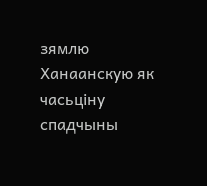зямлю Ханаанскую як часьціну спадчыны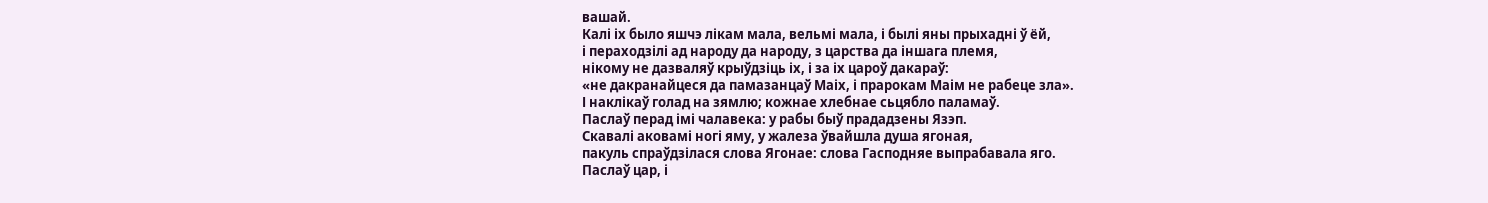вашай.
Калі іх было яшчэ лікам мала, вельмі мала, і былі яны прыхадні ў ёй,
і пераходзілі ад народу да народу, з царства да іншага племя,
нікому не дазваляў крыўдзіць іх, і за іх цароў дакараў:
«не дакранайцеся да памазанцаў Маіх, і прарокам Маім не рабеце зла».
І наклікаў голад на зямлю; кожнае хлебнае сьцябло паламаў.
Паслаў перад імі чалавека: у рабы быў прададзены Язэп.
Скавалі аковамі ногі яму, у жалеза ўвайшла душа ягоная,
пакуль спраўдзілася слова Ягонае: слова Гасподняе выпрабавала яго.
Паслаў цар, і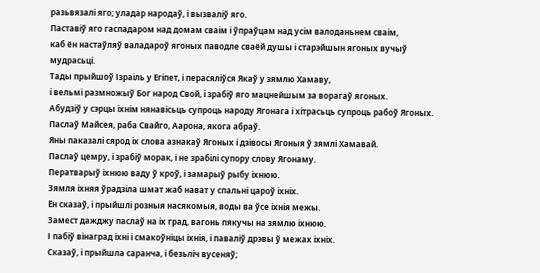разьвязалі яго; уладар народаў, і вызваліў яго.
Паставіў яго гаспадаром над домам сваім і ўпраўцам над усім валоданьнем сваім,
каб ён настаўляў валадароў ягоных паводле сваёй душы і старэйшын ягоных вучыў мудрасьці.
Тады прыйшоў Ізраіль у Егіпет, і перасяліўся Якаў у зямлю Хамаву,
і вельмі размножыў Бог народ Свой, і зрабіў яго мацнейшым за ворагаў ягоных.
Абудзіў у сэрцы іхнім нянавісьць супроць народу Ягонага і хітрасьць супроць рабоў Ягоных.
Паслаў Майсея, раба Свайго, Аарона, якога абраў.
Яны паказалі сярод іх слова азнакаў Ягоных і дзівосы Ягоныя ў зямлі Хамавай.
Паслаў цемру, і зрабіў морак, і не зрабілі супору слову Ягонаму.
Ператварыў іхнюю ваду ў кроў, і замарыў рыбу іхнюю.
Зямля іхняя ўрадзіла шмат жаб нават у спальні цароў іхніх.
Ён сказаў, і прыйшлі розныя насякомыя, воды ва ўсе іхнія межы.
Замест дажджу паслаў на іх град, вагонь пякучы на зямлю іхнюю.
І пабіў вінаград іхні і смакоўніцы іхнія, і паваліў дрэвы ў межах іхніх.
Сказаў, і прыйшла саранча, і безьліч вусеняў;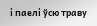і паелі ўсю траву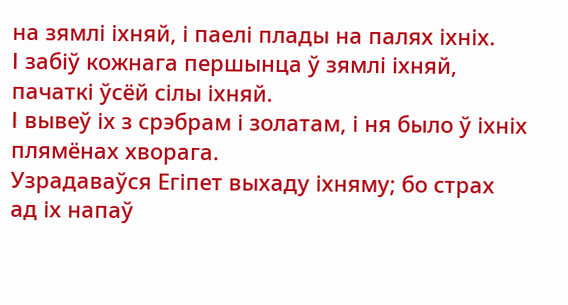на зямлі іхняй, і паелі плады на палях іхніх.
І забіў кожнага першынца ў зямлі іхняй, пачаткі ўсёй сілы іхняй.
І вывеў іх з срэбрам і золатам, і ня было ў іхніх плямёнах хворага.
Узрадаваўся Егіпет выхаду іхняму; бо страх ад іх напаў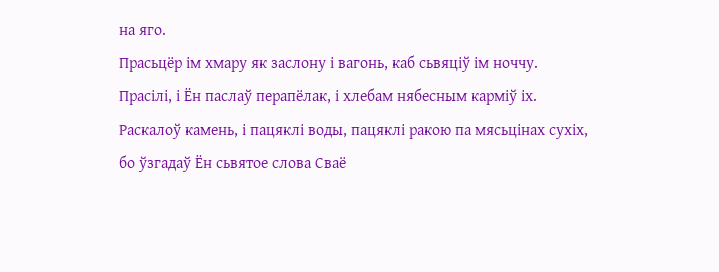на яго.
Прасьцёр ім хмару як заслону і вагонь, каб сьвяціў ім ноччу.
Прасілі, і Ён паслаў перапёлак, і хлебам нябесным карміў іх.
Раскалоў камень, і пацяклі воды, пацяклі ракою па мясьцінах сухіх,
бо ўзгадаў Ён сьвятое слова Сваё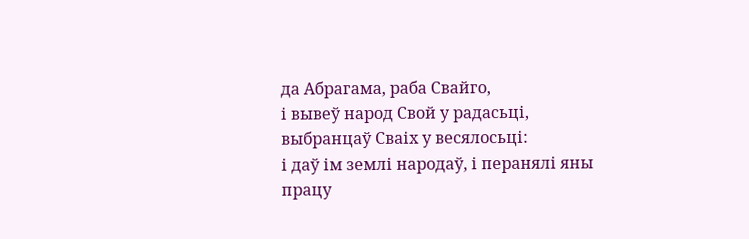да Абрагама, раба Свайго,
і вывеў народ Свой у радасьці, выбранцаў Сваіх у весялосьці:
і даў ім землі народаў, і перанялі яны працу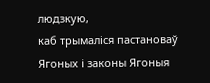людзкую,
каб трымаліся пастановаў Ягоных і законы Ягоныя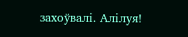захоўвалі. Алілуя!